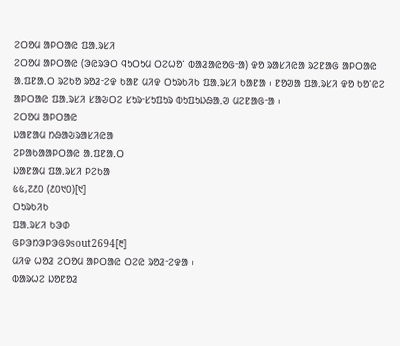ᱮᱛᱚᱢ ᱟᱞᱛᱟᱭ ᱯᱟᱹᱨᱥᱤ
ᱮᱛᱚᱢ ᱟᱞᱛᱟᱭ (ᱳᱭᱨᱳᱛ ᱧᱩᱛᱩᱢ ᱛᱮᱦᱚᱸ ᱵᱟᱲᱟᱭᱚᱜᱼᱟ) ᱫᱚ ᱨᱟᱥᱤᱭᱟ ᱨᱮᱱᱟᱜ ᱟᱞᱛᱟᱭ ᱟᱹᱯᱱᱟᱹᱛ ᱨᱮᱠᱚ ᱨᱚᱲᱼᱮᱫ ᱠᱟᱱ ᱢᱤᱫ ᱛᱩᱨᱠᱤᱠ ᱯᱟᱹᱨᱥᱤ ᱠᱟᱱᱟ ᱾ ᱱᱚᱣᱟ ᱯᱟᱹᱨᱥᱤ ᱫᱚ ᱠᱚᱸᱭᱮ ᱟᱞᱛᱟᱭ ᱯᱟᱹᱨᱥᱤ ᱥᱟᱶᱛᱮ ᱥᱩᱨᱼᱥᱩᱯᱩᱨ ᱵᱩᱯᱩᱡᱷᱟᱹᱣ ᱢᱮᱱᱟᱜᱼᱟ ᱾
ᱮᱛᱚᱢ ᱟᱞᱛᱟᱭ
ᱡᱟᱱᱟᱢ ᱴᱷᱟᱶᱨᱟᱥᱤᱭᱟ
ᱮᱞᱟᱠᱟᱟᱞᱛᱟᱭ ᱟᱹᱯᱱᱟᱹᱛ
ᱡᱟᱱᱟᱢ ᱯᱟᱹᱨᱥᱤ ᱞᱮᱠᱟ
᱕᱕,᱗᱒᱐ (᱒᱐᱑᱐)[᱑]
ᱛᱩᱨᱠᱤᱠ
ᱯᱟᱹᱨᱥᱤ ᱠᱳᱰ
ᱜᱞᱳᱴᱳᱞᱳᱜᱽsout2694[᱓]
ᱢᱤᱫ ᱦᱚᱲ ᱮᱛᱚᱢ ᱟᱞᱛᱟᱭ ᱛᱮᱭ ᱨᱚᱲᱼᱮᱫᱟ ᱾
ᱵᱟᱨᱦᱮ ᱡᱚᱱᱚᱲ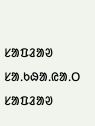ᱥᱟᱯᱲᱟᱣ
ᱥᱟᱹᱠᱷᱟᱹᱭᱟᱹᱛ ᱥᱟᱯᱲᱟᱣ